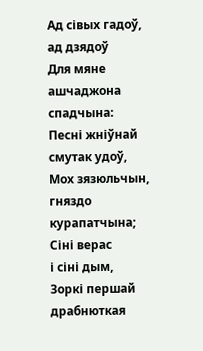Ад сівых гадоў,
ад дзядоў
Для мяне
ашчаджона спадчына:
Песні жніўнай
смутак удоў,
Мох зязюльчын,
гняздо курапатчына;
Сіні верас
і сіні дым,
Зоркі першай
драбнюткая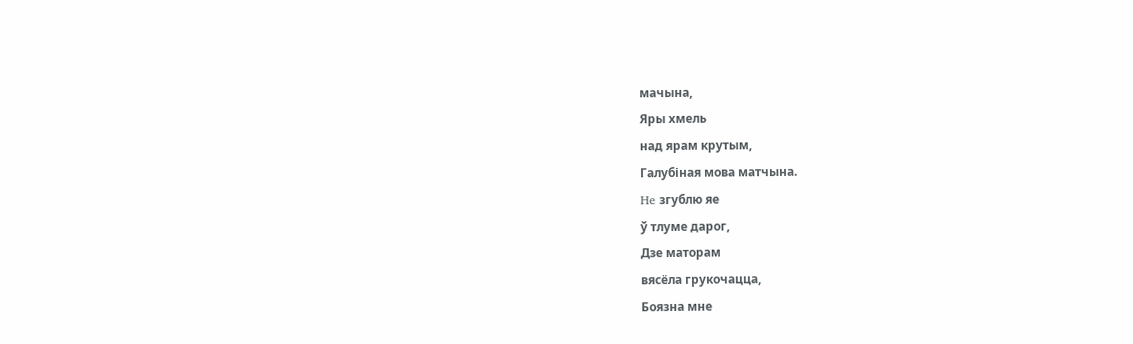мачына,
Яры хмель
над ярам крутым,
Галубіная мова матчына.
He згублю яе
ў тлуме дарог,
Дзе маторам
вясёла грукочацца,
Боязна мне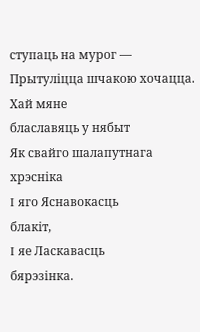ступаць на мурог —
Прытуліцца шчакою хочацца.
Хай мяне
блаславяць у нябыт
Як свайго шалапутнага хрэсніка
I яго Яснавокасць
блакіт,
I яе Ласкавасць
бярэзінка.